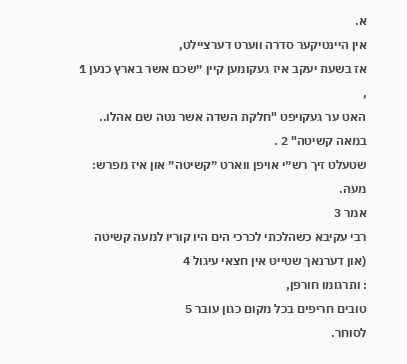א.
אין היינטיקער סדרה ווערט דערציילט,
אז בשעת יעקב איז געקומען קיין ״שכם אשר בארץ כנען 1 ,
האט ער געקויפט "חלקת השדה אשר נטה שם אהלו..
במאה קשיטה" 2 .
שטעלט זיך רש״י אויפן ווארט ״קשיטה״ און איז מפרש: מעה.
אמר 3
רבי עקיבא כשהלכתי לכרכי הים היו קוריו למעה קשיטה
(און דערנאך שטייט אין חצאי עיגול 4
: ותרגומו חורפן,
טובים חריפים בכל מקום כגון עובר 5
לסוחר.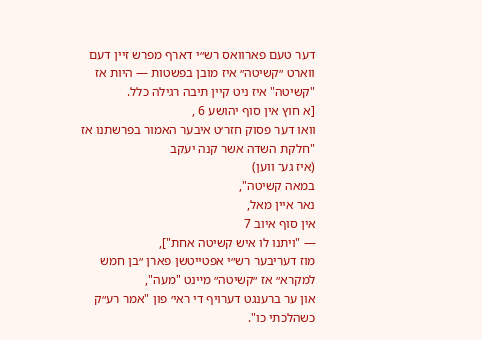דער טעם פארוואס רש״י דארף מפרש זיין דעם ווארט ״קשיטה״ איז מובן בפשטות — היות אז "קשיטה" איז ניט קיין תיבה רגילה כלל.
[א חוץ אין סוף יהושע 6 ,
וואו דער פסוק חזר׳ט איבער האמור בפרשתנו אז "חלקת השדה אשר קנה יעקב
(איז גע־ ווען)
במאה קשיטה",
נאר איין מאל,
אין סוף איוב 7
— "ויתנו לו איש קשיטה אחת"],
מוז דעריבער רש״י אפטייטשן פארן ״בן חמש למקרא״ אז ״קשיטה״ מײנט "מעה",
און ער ברענגט דערויף די ראי׳ פון "אמר רע״ק כשהלכתי כו".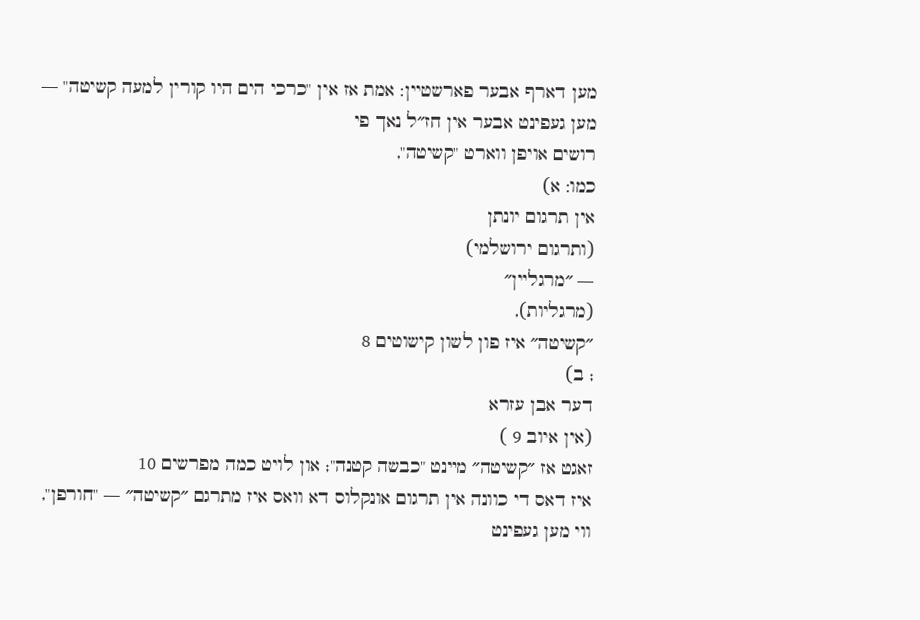מען דארף אבער פארשטיין: אמת אז אין "כרכי הים היו קורין למעה קשיטה" — מען געפינט אבער אין חז״ל נאך פי
רושים אויפן ווארט "קשיטה",
כמו: א)
אין תרגום יונתן
(ותרגום ירושלמי)
— ״מרגלײן״
(מרגליות),
״קשיטה״ איז פון לשון קישוטים 8
; ב)
דער אבן עזרא
(אין איוב 9 )
זאגט אז ״קשיטה״ מײנט "כבשה קטנה"; און לויט כמה מפרשים 10
איז דאס די כוונה אין תרגום אונקלוס דא וואס איז מתרגם ״קשיטה״ — "חורפן",
ווי מען געפינט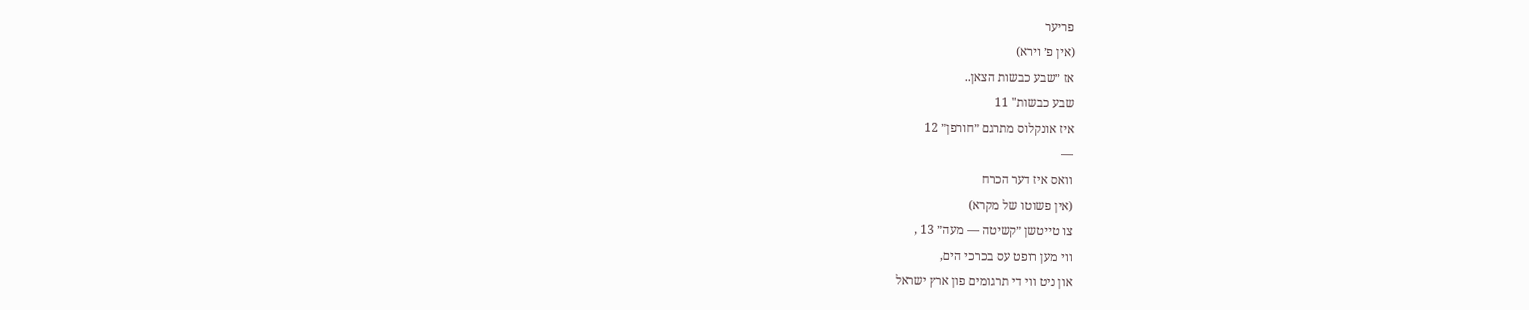פריער
(אין פ׳ וירא)
אז ״שבע כבשות הצאן..
שבע כבשות" 11
איז אונקלוס מתרגם ״חורפן״ 12
—
וואס איז דער הכרח
(אין פשוטו של מקרא)
צו טייטשן ״קשיטה — מעה״ 13 ,
ווי מען רופט עס בכרכי הים,
און ניט ווי די תרגומים פון ארץ ישראל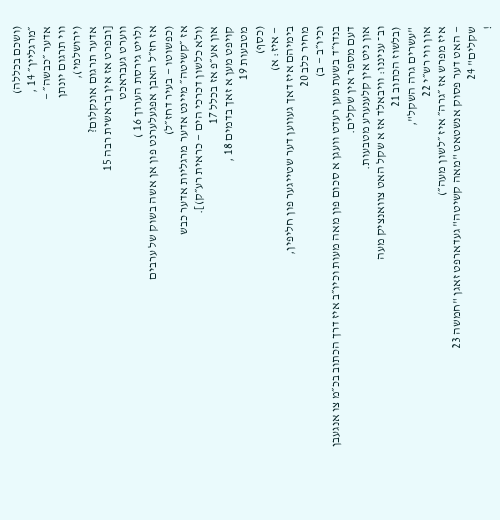(ושכם בכללה)
״מרגלײן״ 14 ,
אדער ״כבשה״ —
ווי תרגום יונתן
(ירושלמי),
אדער תרגום אונקלום?
[ובפרט אז אין בראשית רבה 15
ווערט געבראכט
(לויט גירסת הערוך 16 )
אז חז״ל האבן אפגעלערנט פון אן אשה בשוק של ערבים
(כפשוטו — בעיר דחז״ל)
אז ״קשיטה״ מײנט אדער מרגליות אדער כבש
(ולא כלשון דכרכי הים — כראית רע״ק)].
און אע״פ אז בכלל 17
קויפט מען א זאך בדמים 18 ,
מטבעות 19
(כסף)
— איז: א)
בימיהם איז דאך געווען דער שטייגער פון חליפין,
מחיר כלב 20
וכיו״ב — ב)
בנדו״ד בשעת מען רעדט וועגן א סכום פון מאה מעות וכיו״ב איז דרך הכתוב בכ״מ צו אנגעבן דעם מספר אין שקלים.
און ניט אין קלענערע מטבעות.
וב־ עניננו: וויבאלד אז א שקל האט צװאנציק מעה
(בלשוז הכתוב 21
"עשרים גרה השקל",
און ווי רש״י 22
איז מפרש אז ״גרה״ איז ״לשון מעה״)
— האט דער פסוק אנשטאט "מאה קשיטה" געדארפט זאגן "חמשה 23
שקלים" 24
!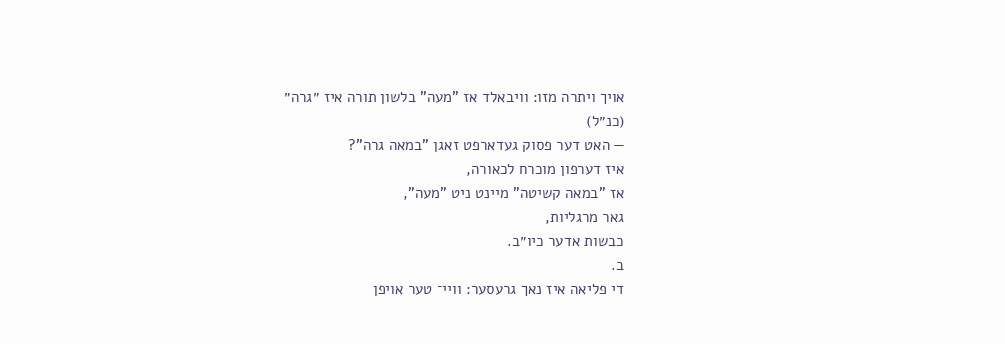אויך ויתרה מזו: וויבאלד אז "מעה" בלשון תורה איז ״גרה״
(כנ״ל)
— האט דער פסוק געדארפט זאגן "במאה גרה"?
איז דערפון מוכרח לכאורה,
אז "במאה קשיטה" מיינט ניט "מעה",
גאר מרגליות,
כבשות אדער כיו״ב.
ב.
די פליאה איז נאך גרעסער: וויי־ טער אויפן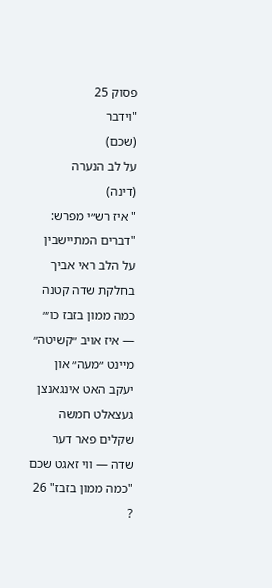פסוק 25
"וידבר
(שכם)
על לב הנערה
(דינה)
" איז רש״י מפרש: "דברים המתיישבין על הלב ראי אביך בחלקת שדה קטנה כמה ממון בזבז כו׳״ — איז אויב ״קשיטה״ מײנט ״מעה״ און יעקב האט אינגאנצן געצאלט חמשה שקלים פאר דער שדה — ווי זאגט שכם "כמה ממון בזבז" 26 ?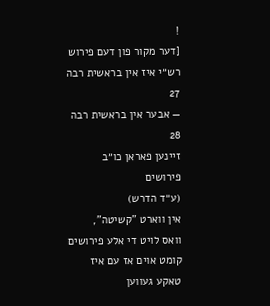!
[דער מקור פון דעם פירוש רש״י איז אין בראשית רבה 27
— אבער אין בראשית רבה 28
זיינען פאראן כו״ב פירושים
(ע״ד הדרש)
אין ווארט "קשיטה",
וואס לויט די אלע פירושים קומט אוים אז עם איז טאקע געווען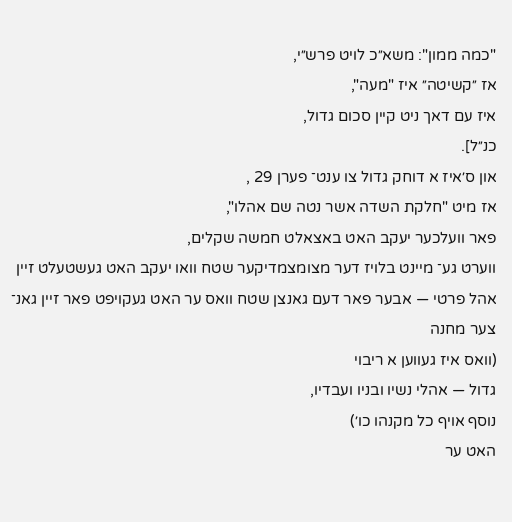"כמה ממון": משא״כ לויט פרש״י,
אז ״קשיטה״ איז "מעה",
איז עם דאך ניט קיין סכום גדול,
כנ״ל].
און ס׳איז א דוחק גדול צו ענט־ פערן 29 ,
אז מיט "חלקת השדה אשר נטה שם אהלו",
פאר וועלכער יעקב האט באצאלט חמשה שקלים,
ווערט גע־ מיינט בלויז דער מצומצמדיקער שטח וואו יעקב האט געשטעלט זיין אהל פרטי — אבער פאר דעם גאנצן שטח וואס ער האט געקויפט פאר זיין גאנ־ צער מחנה
(וואס איז געווען א ריבוי
גדול — אהלי נשיו ובניו ועבדיו,
נוסף אויף כל מקנהו כו׳)
האט ער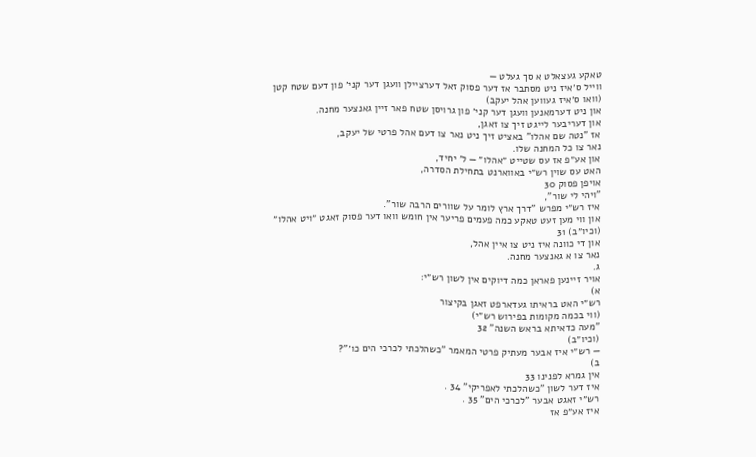טאקע געצאלט א סך געלט —
ווייל ס׳איז ניט מסתבר אז דער פסוק זאל דערציילן וועגן דער קני׳ פון דעם שטח קטן
(וואו ס׳איז געווען אהל יעקב)
און ניט דערמאנען וועגן דער קני׳ פון גרויסן שטח פאר זיין גאנצער מחנה.
און דעריבער לייגט זיך צו זאגן,
אז "נטה שם אהלו" באציט זיך ניט נאר צו דעם אהל פרטי של יעקב,
נאר צו כל המחנה שלו.
און אע״פ אז עס שטייט ״אהלו״ — ל׳ יחיד,
האט עס שוין רש״י באווארנט בתחילת הסדרה,
אויפן פסוק 30
"ויהי לי שור",
איז רש״י מפרש "דרך ארץ לומר על שוורים הרבה שור".
און ווי מען זעט טאקע כמה פעמים פריער אין חומש וואו דער פסוק זאגט ״ויט אהלו״
(וכיו״ב) 31
און די כוונה איז ניט צו איין אהל,
נאר צו א גאנצער מחנה.
ג.
אויר זיינען פאראן כמה דיוקים אין לשון רש״י:
א)
רש״י האט בראיתו געדארפט זאגן בקיצור
(ווי בכמה מקומות בפירוש רש״י)
"מעה כדאיתא בראש השנה" 32
(וכיו״ב)
— רש״י איז אבער מעתיק פרטי המאמר "כשהלכתי לכרכי הים כו׳"?
ב)
אין גמרא לפנינו 33
איז דער לשון "כשהלכתי לאפריקי" 34 .
רש״י זאגט אבער "לכרכי הים" 35 .
איז אע״פ אז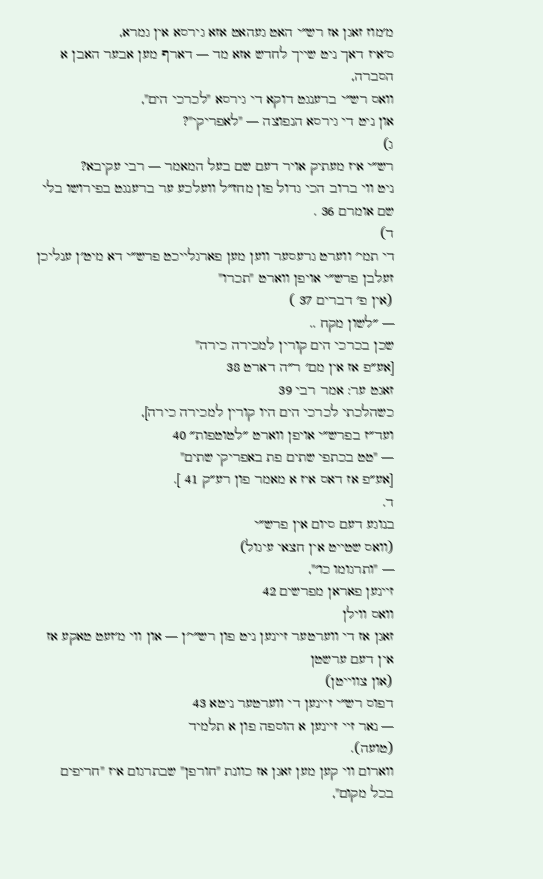מ׳מוז זאגן אז רש״י האט געהאט אזא גירסא אין גמרא,
ס׳איז דאך ניט שייך לחדש אזא מד — דארף מען אבער האבן א הסברה,
וואס רש״י ברענגט דוקא די גירסא "לכרכי הים",
און ניט די גירסא הנפוצה — "לאפריקי"?
ג)
רש״י איז מעתיק אויר דעם שם בעל המאמר — רבי עקיבא?
ניט ווי ברוב הכי גדול פון מחז״ל וועלכע ער ברענגט בפירושו בלי שם אומרם 36 .
ד)
די תמי׳ ווערט גרעסער ווען מען פארגלייכט פרש״י דא מיט׳ן ענליכן זעלבן פרש״י אויפן ווארט "תכרו"
(אין פ׳ דברים 37 )
— ״לשון מקח ..
שכן בכרכי הים קורין למכירה כירה"
[אע״פ אז אין מם׳ ר״ה דארט 38
זאגט ער: אמר רבי 39
כשהלכתי לכרכי הים היו קורין למכירה כירה],
ועד״ז בפרש״י אויפן ווארט ״לטוטפות״ 40
— "טט בכתפי שתים פת באפריקי שתים"
[אע״פ אז דאס איז א מאמר פון רע״ק 41 ].
ד.
בנוגע דעם סיום אין פרש״י
(וואס שטייט אין חצאי עיגול)
— "ותרגומו כו׳",
זיינען פאראן מפרשים 42
וואס ווילן
זאגן אז די ווערטער זיינען ניט פון רש״י׳ן — און ווי מ׳זעט טאקע אז אין דעם ערשטן
(און צווייטן)
דפוס רש״י זיינען די ווערטער ניטא 43
— נאר זיי זיינען א הוספה פון א תלמיד
(טועה).
ווארום ווי קען מען זאגן אז כוונת "חורפן" שבתרגום איז "חריפים בכל מקום",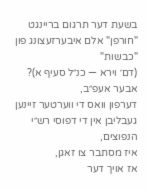בשעת דער תרגום בריינגט "חורפן" אלם איבערזעצונג פון "כבשות"
(דם׳ וירא — כנ״ל סעיף א)?
אבער אעפ״ב,
דערפון וואס די ווערטער זיינען געבליבן אין די דפוסי רש״י הנפוצים,
איז מסתבר צו זאגן,
אז אויך דער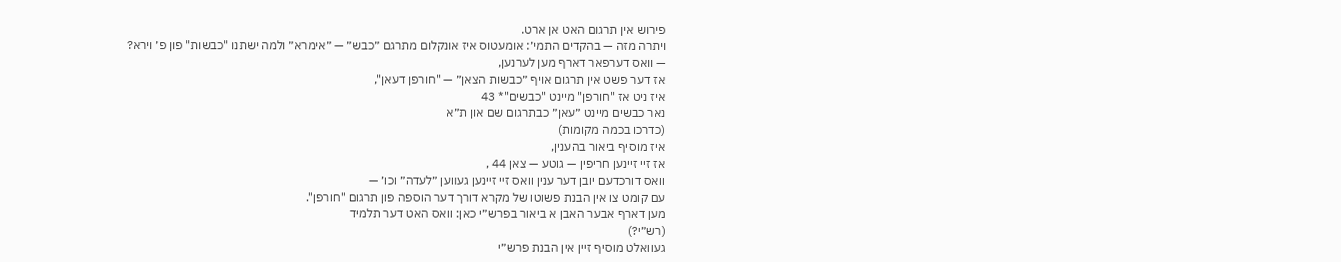פירוש אין תרגום האט אן ארט.
ויתרה מזה — בהקדים התמי׳: אומעטוס איז אונקלום מתרגם ״כבש״ — ״אימרא״ ולמה ישתנו "כבשות" פון פ׳ וירא?
— וואס דערפאר דארף מען לערנען,
אז דער פשט אין תרגום אויף ״כבשות הצאן״ — "חורפן דעאן",
איז ניט אז "חורפן" מיינט "כבשים"* 43
נאר כבשים מיינט ״עאן״ כבתרגום שם און ת״א
(כדרכו בכמה מקומות)
איז מוסיף ביאור בהענין,
אז זיי זיינען חריפין — גוטע — צאן 44 ,
וואס דורכדעם יובן דער ענין וואס זײ זײנען געװען ״לעדה״ וכו׳ —
עם קומט צו אין הבנת פשוטו של מקרא דורך דער הוספה פון תרגום "חורפן".
מען דארף אבער האבן א ביאור בפרש״י כאן: וואס האט דער תלמיד
(רש״י?)
געוואלט מוסיף זיין אין הבנת פרש״י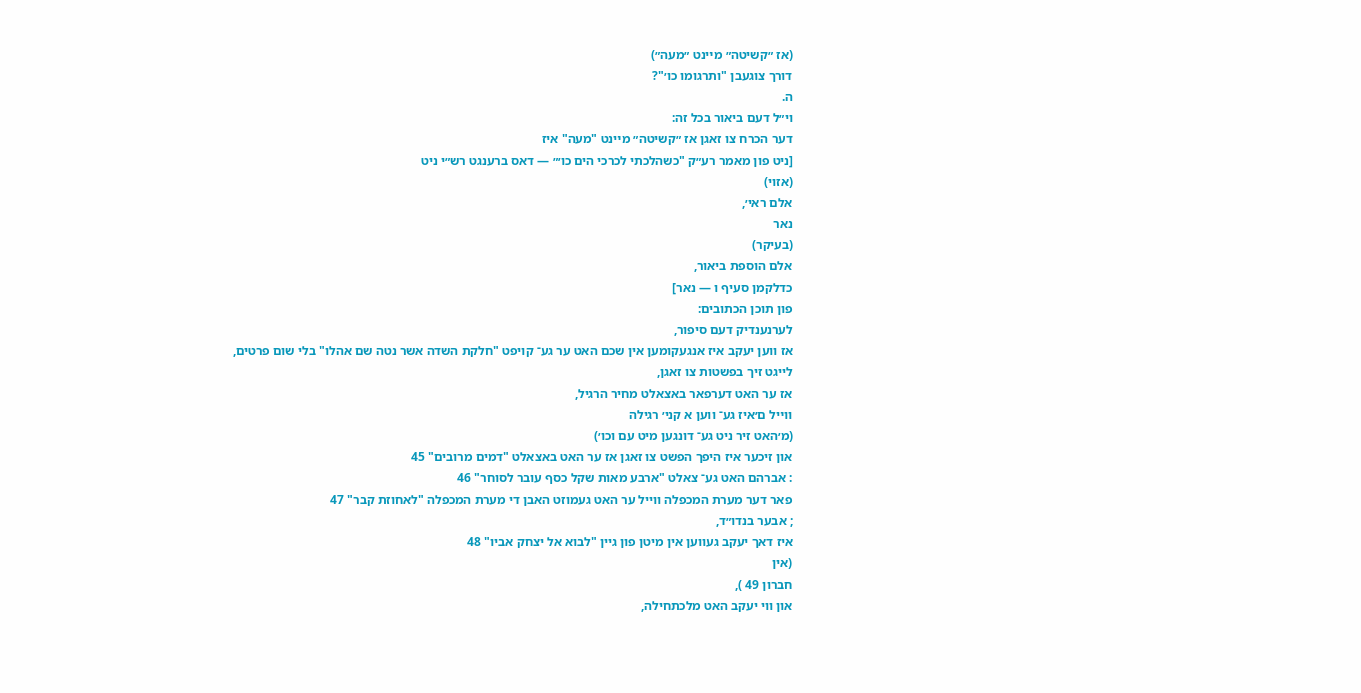(אז ״קשיטה״ מײנט ״מעה״)
דורך צוגעבן "ותרגומו כו׳"?
ה.
וי״ל דעם ביאור בכל זה:
דער הכרח צו זאגן אז ״קשיטה״ מײנט "מעה" איז
[ניט פון מאמר רע״ק "כשהלכתי לכרכי הים כו׳״ — דאס ברענגט רש״י ניט
(אזוי)
אלם ראי׳,
נאר
(בעיקר)
אלם הוספת ביאור,
כדלקמן סעיף ו — נאר]
פון תוכן הכתובים:
לערנענדיק דעם סיפור,
אז ווען יעקב איז אנגעקומען אין שכם האט ער גע־ קויפט "חלקת השדה אשר נטה שם אהלו" בלי שום פרטים,
לייגט זיך בפשטות צו זאגן,
אז ער האט דערפאר באצאלט מחיר הרגיל,
װײל ם׳איז גע־ ווען א קני׳ רגילה
(מ׳האט זיר ניט גע־ דונגען מיט עם וכו׳)
און זיכער איז היפך הפשט צו זאגן אז ער האט באצאלט "דמים מרובים" 45
: אברהם האט גע־ צאלט "ארבע מאות שקל כסף עובר לסוחר" 46
פאר דער מערת המכפלה ווייל ער האט געמוזט האבן די מערת המכפלה "לאחוזת קבר" 47
; אבער בנדו״ד,
איז דאך יעקב געווען אין מיטן פון גיין "לבוא אל יצחק אביו" 48
(אין
חברון 49 ),
און ווי יעקב האט מלכתחילה,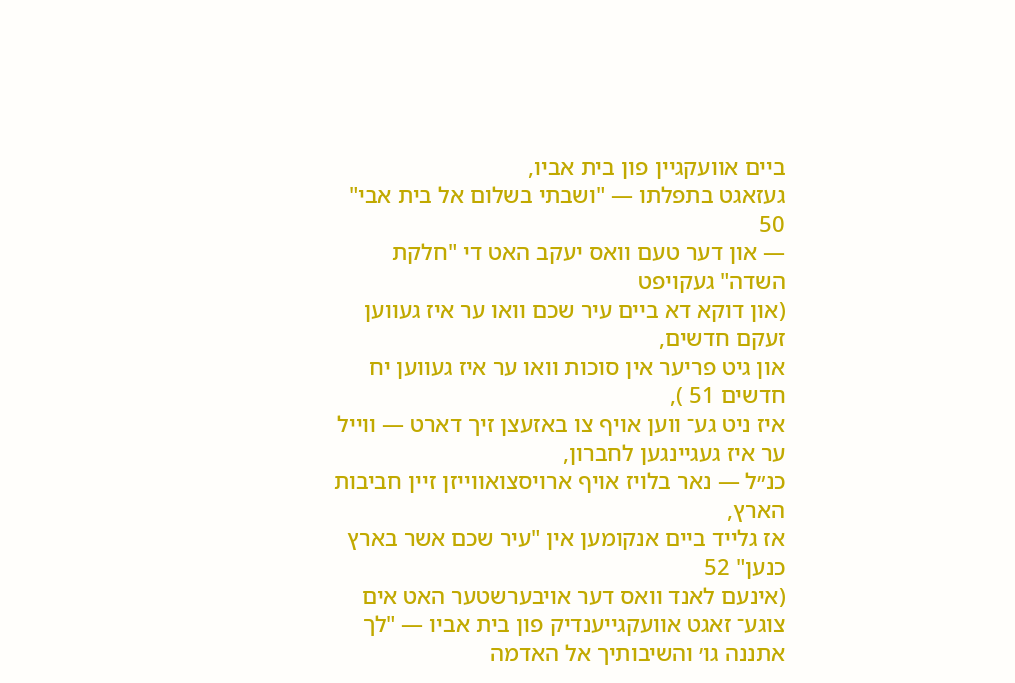ביים אוועקגיין פון בית אביו,
געזאגט בתפלתו — "ושבתי בשלום אל בית אבי" 50
— און דער טעם וואס יעקב האט די "חלקת השדה" געקויפט
(און דוקא דא ביים עיר שכם וואו ער איז געווען זעקם חדשים,
און גיט פריער אין סוכות וואו ער איז געווען יח חדשים 51 ),
איז ניט גע־ ווען אויף צו באזעצן זיך דארט — ווייל ער איז געגיינגען לחברון,
כנ״ל — נאר בלויז אויף ארויסצואווייזן זיין חביבות הארץ,
אז גלייד ביים אנקומען אין "עיר שכם אשר בארץ כנען" 52
(אינעם לאנד וואס דער אויבערשטער האט אים צוגע־ זאגט אוועקגייענדיק פון בית אביו — "לך אתננה גו׳ והשיבותיך אל האדמה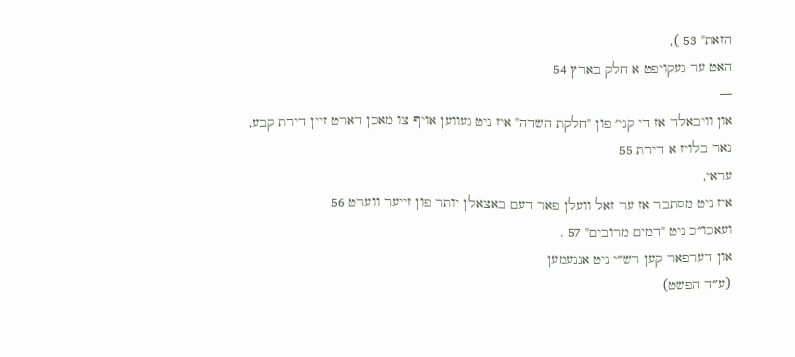הזאת" 53 ),
האט ער געקויפט א חלק בארץ 54
—
און וויבאלד אז די קני׳ פון "חלקת השדה" איז ניט געווען אויף צו מאכן דארט זיין דירת קבע,
נאר בלויז א דירת 55
עראי,
איז ניט מסתבר אז ער זאל וועלן פאר דעם באצאלן יותר פון זייער ווערט 56
ועאכו״כ ניט "דמים מרובים" 57 .
און דערפאר קען רש״י ניט אננעמען
(ע״ד הפשט)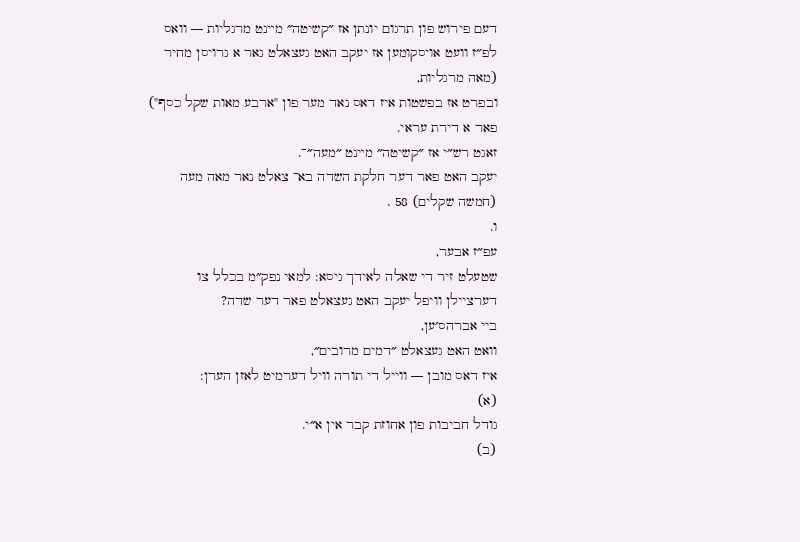דעם פירוש פון תרגום יונתן אז ״קשיטה״ מײנט מרגליות — וואס לפ״ז וועט אויסקומען אז יעקב האט געצאלט גאר א גרויסן מחיר
(מאה מרגליות,
ובפרט אז בפשטות איז דאס נאד מער פון "ארבע מאות שקל כסף")
פאר א דירת עראי.
זאגט רש״י אז ״קשיטה״ מײנט ״מעה״־.
יעקב האט פאר דער חלקת השדה בא־ צאלט נאר מאה מעה
(חמשה שקלים) 58 .
ו.
עפ״ז אבער,
שטעלט זיר די שאלה לאידך גיסא: למאי נפק״מ בכלל צו
דערציילן וויפל יעקב האט געצאלט פאר דער שדה?
ביי אברהס׳ען,
וואט האט געצאלט ״דמים מרובים״,
איז דאס מובן — ווייל די תורה וויל דערמיט לאזן הערן:
(א)
גודל חביבות פון אחוזת קבר אין א״י.
(ב)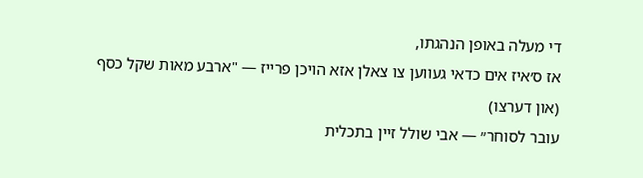די מעלה באופן הנהגתו,
אז ס׳איז אים כדאי געווען צו צאלן אזא הויכן פרייז — "ארבע מאות שקל כסף
(און דערצו)
עובר לסוחר״ — אבי שולל זיין בתכלית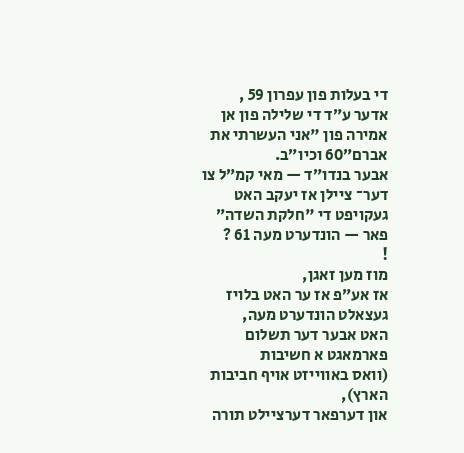די בעלות פון עפרון 59 ,
אדער ע״ד די שלילה פון אן אמירה פון "אני העשרתי את אברם״60 וכיו״ב.
אבער בנדו״ד — מאי קמ״ל צו דער־ ציילן אז יעקב האט געקויפט די "חלקת השדה״ פאר — הונדערט מעה 61 ?
!
מוז מען זאגן,
אז אע״פ אז ער האט בלויז געצאלט הונדערט מעה,
האט אבער דער תשלום פארמאגט א חשיבות
(וואס באווייזט אויף חביבות הארץ),
און דערפאר דערציילט תורה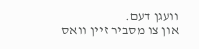וועגן דעם.
און צו מסביר זיין וואס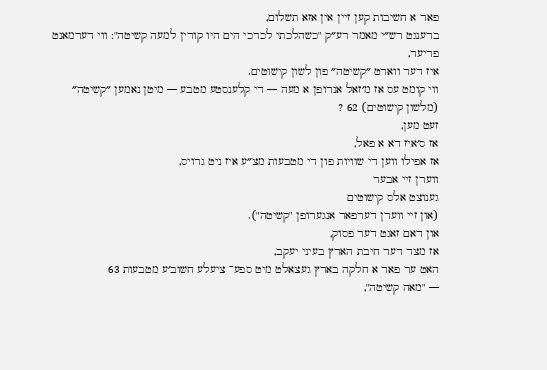פאר א חשיבות קען זיין אין אזא תשלום,
ברענגט רש״י מאמר רע״ק "כשהלכתי לכרכי הים היו קורין למעה קשיטה": ווי דערמאנט פריער,
איז דער ווארט ״קשיטה״ פון לשון קישוטים.
ווי קומט עס אז מ׳זאל אנרופן א מעה — די קלענסטע מטבע — מיטן נאמען ״קשיטה״
(מלשון קישוטים) 62 ?
זעט מען,
אז ס׳איז דא א פאל,
אז אפילו ווען די שוויות פון די מטבעות מצ״ע איז ניט גרויס,
ווערן זיי אבער
גענוצט אלס קישוטים
(און זיי ווערן דערפאר אנגערופן "קשיטה").
און דאם זאגט דער פסוק,
אז מצד דער חיבת הארץ בעיני יעקב,
האט ער פאר א חלקה בארץ געצאלט מיט ספע־ ציעלע חשוב׳ע מטבעות 63
— "מאה קשיטה",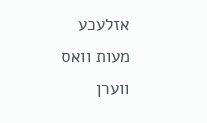אזלעכע מעות וואס ווערן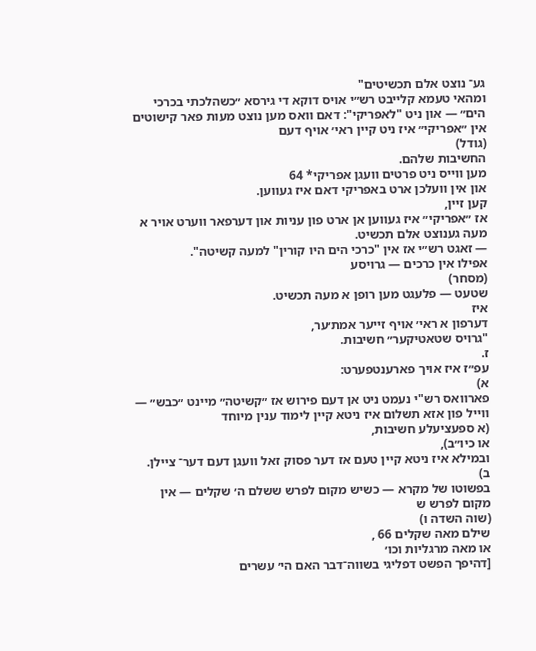גע־ נוצט אלם תכשיטים"
ומהאי טעמא קלייבט רש״י אויס דוקא די גירסא ״כשהלכתי בכרכי הים״ — און ניט "לאפריקי": דאם וואס מען נוצט מעות פאר קישוטים אין ״אפריקי״ איז ניט קיין ראי׳ אויף דעם
(גודל)
החשיבות שלהם.
מען ווייס ניט פרטים וועגן אפריקי* 64
און אין וועלכן ארט באפריקי דאם איז געווען.
קען זיין,
אז ״אפריקי״ איז געווען אן ארט פון עניות און דערפאר ווערט אויר א מעה גענוצט אלם תכשיט.
— זאגט רש״י אז אין "כרכי הים היו קורין" למעה קשיטה".
אפילו אין כרכים — גרויסע
(מסחר)
שטעט — פלעגט מען רופן א מעה תכשיט.
איז
דערפון א ראי׳ אויף זייער אמת׳ער,
"גרויס שטאטיקער״ חשיבות.
ז.
עפ״ז איז אויך פארענטפערט:
א)
פארוואס רש"י נעמט ניט אן דעם פירוש אז ״קשיטה״ מײנט ״כבש״ — ווייל פון אזא תשלום איז ניטא קיין לימוד ענין מיוחד
(א ספעציעלע חשיבות,
או כיו״ב),
ובמילא איז ניטא קיין טעם אז דער פסוק זאל וועגן דעם דער־ ציילן.
ב)
בפשוטו של מקרא — כשיש מקום לפרש ששלם ה׳ שקלים — אין מקום לפרש ש
(שוה השדה ו)
שילם מאה שקלים 66 ,
או מאה מרגליות וכו׳
[דהיפך הפשט דפליגי בשווה־דבר האם הי׳ עשרים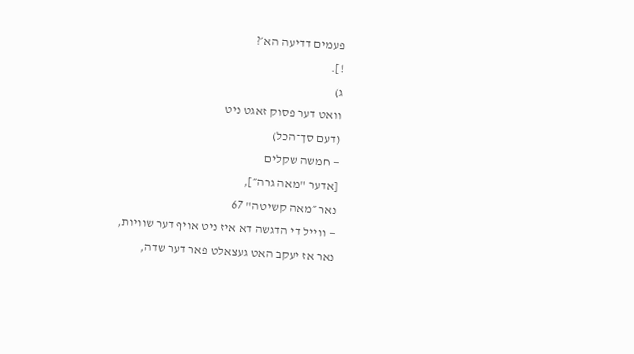פעמים דדיעה הא׳?
!].
ג)
וואט דער פסוק זאגט ניט
(דעם סך־הכל)
— חמשה שקלים
[אדער "מאה גרה״],
נאר ״מאה קשיטה" 67
— ווייל די הדגשה דא איז ניט אויף דער שוויות,
נאר אז יעקב האט געצאלט פאר דער שדה,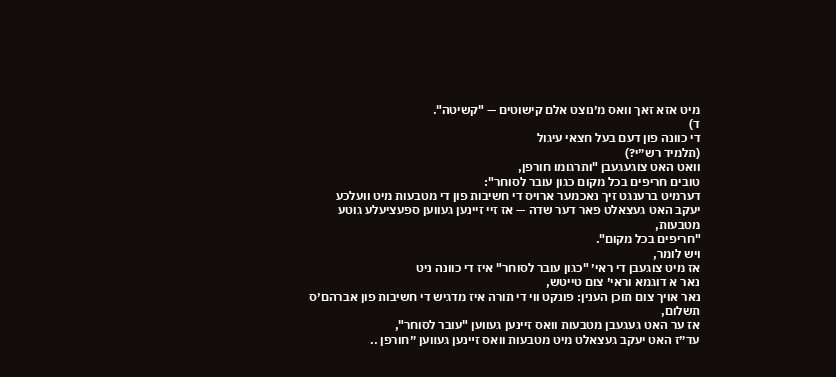מיט אזא זאך וואס מ׳נוצט אלם קישוטים — "קשיטה".
ד)
די כוונה פון דעם בעל חצאי עיגול
(תלמיד רש״י?)
וואט האט צוגעגעבן "ותרגומו חורפן,
טובים חריפים בכל מקום כגון עובר לסוחר":
דערמיט ברענגט זיך נאכמער ארויס די חשיבות פון די מטבעות מיט וועלכע יעקב האט געצאלט פאר דער שדה — אז זיי זיינען געווען ספעציעלע גוטע מטבעות,
"חריפים בכל מקום".
ויש לומר,
אז מיט צוגעבן די ראי׳ "כגון עובר לסוחר" איז די כוונה ניט
נאר א דוגמא וראי׳ צום טייטש,
נאר אויך צום תוכן הענין: פונקט ווי די תורה איז מדגיש די חשיבות פון אברהם׳ס תשלום,
אז ער האט געגעבן מטבעות וואס זיינען געווען "עובר לסוחר",
עד״ז האט יעקב געצאלט מיט מטבעות וואס זײנען געװען ״חורפן ..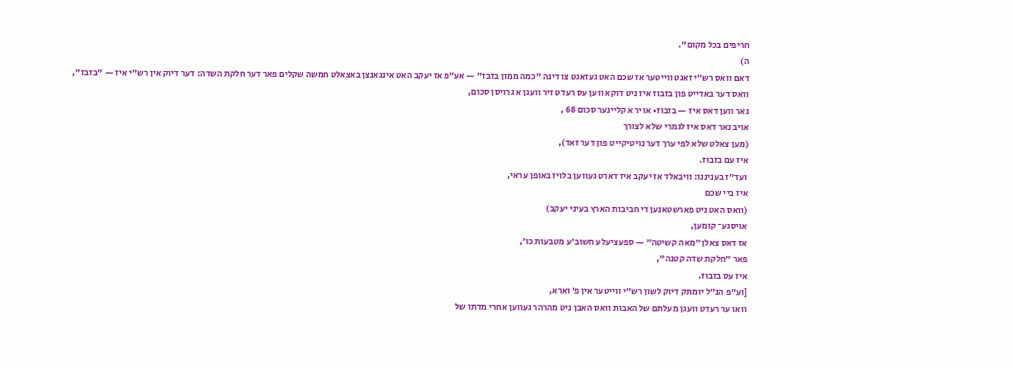חריפים בכל מקום".
ה)
דאם וואס רש״י זאגט ווייטער אז שכם האט געזאגט צו דינה "כמה ממון בזבז״ — אע״פ אז יעקב האט אינגאנצן באצאלט חמשה שקלים פאר דער חלקת השדה: דער דיוק אין רש״י איז — "בזבז",
וואס דער באדייט פון בזבוז איז ניט דוקא ווען עס רעדט זיר וועגן א גרויסן סכום,
נאר ווען דאס איז — בזבוז• אויר א קליינער סכום 68 ,
אויב נאר דאס איז לגמרי שלא לצורך
(מען צאלט שלא לפי ערך דער נויטיקייט פון דער זאד),
איז עם בזבוז.
ועד״ז בעניננו: וויבאלד אז יעקב איז דארט געווען בלויז באופן עראי,
איז ביי שכם
(וואס האט ניט פארשטאנען די חביבות הארץ בעיני יעקב)
אויסגע־ קומען,
אז דאס צאלן ״מאה קשיטה״ — ספעציעלע חשוב׳ע מטבעות כו׳,
פאר "חלקת שדה קטנה",
איז עס בזבוז.
[וע״פ הנ״ל יומתק דיוק לשון רש״י ווייטער אין פ׳ וארא,
וואו ער רעדט וועגן מעלתם של האבות וואס האבן ניט מהרהר געווען אחרי מדתו של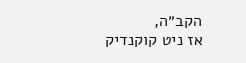הקב״ה,
אז ניט קוקנדיק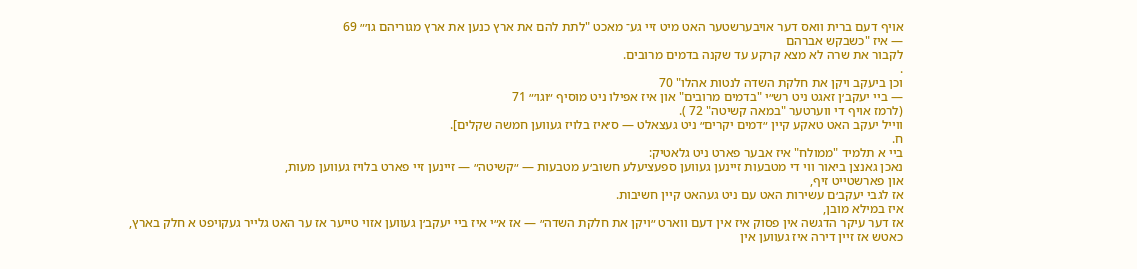אויף דעם ברית וואס דער אויבערשטער האט מיט זיי גע־ מאכט "לתת להם את ארץ כנען את ארץ מגוריהם גו׳״ 69
— איז "כשבקש אברהם
לקבור את שרה לא מצא קרקע עד שקנה בדמים מרובים.
.
וכן ביעקב ויקן את חלקת השדה לנטות אהלו" 70
— ביי יעקב׳ן זאגט ניט רש״י "בדמים מרובים" און איז אפילו ניט מוסיף ״וגו׳״ 71
(לרמז אויף די ווערטער "במאה קשיטה" 72 ).
ווייל יעקב האט טאקע קיין ״דמים יקרים״ ניט געצאלט — ס׳איז בלויז געווען חמשה שקלים].
ח.
ביי א תלמיד "ממולח" איז אבער פארט ניט גלאטיק:
נאכן גאנצן ביאור ווי די מטבעות זיינען געווען ספעציעלע חשוב׳ע מטבעות — ״קשיטה״ — זיינען זיי פארט בלויז געווען מעות,
און פארשטייט זיף,
אז לגבי יעקב׳ם עשירות האט עם ניט געהאט קיין חשיבות.
איז במילא מובן,
אז דער עיקר הדגשה אין פסוק איז אין דעם ווארט ״ויקן את חלקת השדה״ — אז א״י איז ביי יעקב׳ן געווען אזוי טייער אז ער האט גלייר געקויפט א חלק בארץ,
כאטש אז זיין דירה איז געווען אין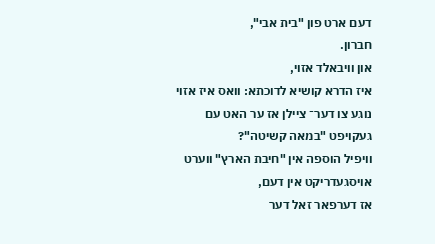דעם ארט פון "בית אבי",
חברון.
און וויבאלד אזוי,
איז הדרא קושיא לדוכתא: וואס איז אזוי נוגע צו דער־ ציילן אז ער האט עם געקויפט "במאה קשיטה"?
וויפיל הוספה אין "חיבת הארץ" ווערט אויסגעדריקט אין דעם,
אז דערפאר זאל דער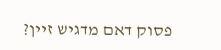פסוק דאם מדגיש זיין?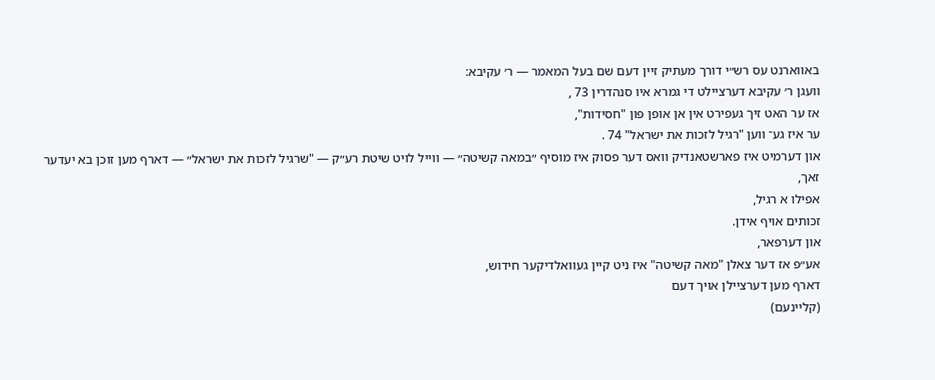באווארנט עס רש״י דורך מעתיק זיין דעם שם בעל המאמר — ר׳ עקיבא:
וועגן ר׳ עקיבא דערציילט די גמרא איו סנהדרין 73 ,
אז ער האט זיך געפירט אין אן אופן פון "חסידות",
ער איז גע־ ווען "רגיל לזכות את ישראל" 74 .
און דערמיט איז פארשטאנדיק וואס דער פסוק איז מוסיף ״במאה קשיטה״ — ווייל לויט שיטת רע״ק — "שרגיל לזכות את ישראל״ — דארף מען זוכן בא יעדער זאך,
אפילו א רגיל,
זכותים אויף אידן.
און דערפאר,
אע״פ אז דער צאלן "מאה קשיטה" איז ניט קיין געוואלדיקער חידוש,
דארף מען דערציילן אויך דעם
(קליינעם)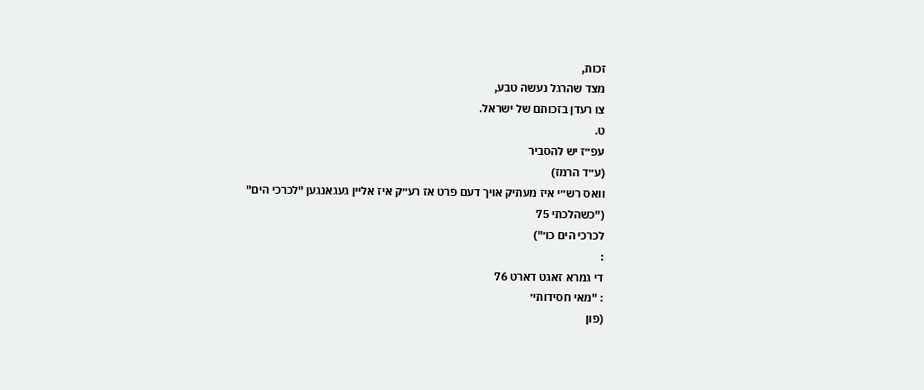זכות,
מצד שהרגל נעשה טבע,
צו רעדן בזכותם של ישראל.
ט.
עפ״ז יש להסביר
(ע״ד הרמז)
וואס רש״י איז מעתיק אויך דעם פרט אז רע״ק איז אליין געגאנגען "לכרכי הים"
("כשהלכתי 75
לכרכי הים כו׳")
:
די גמרא זאגט דארט 76
: "מאי חסידותי׳
(פון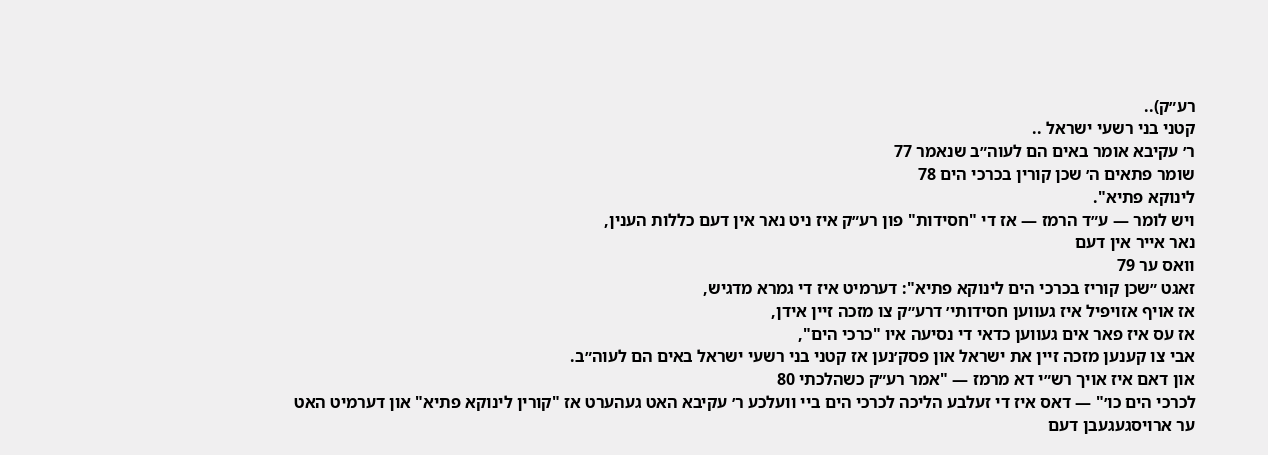רע״ק)..
קטני בני רשעי ישראל ..
ר׳ עקיבא אומר באים הם לעוה״ב שנאמר 77
שומר פתאים ה׳ שכן קורין בכרכי הים 78
לינוקא פתיא".
ויש לומר — ע״ד הרמז — אז די "חסידות" פון רע״ק איז ניט נאר אין דעם כללות הענין,
נאר אייר אין דעם
וואס ער 79
זאגט ״שכן קוריז בכרכי הים לינוקא פתיא": דערמיט איז די גמרא מדגיש,
אז אויף אזויפיל איז געווען חסידותי׳ דרע״ק צו מזכה זיין אידן,
אז עס איז פאר אים געווען כדאי די נסיעה איו "כרכי הים",
אבי צו קענען מזכה זיין את ישראל און פסק׳נען אז קטני בני רשעי ישראל באים הם לעוה״ב.
און דאם איז אויך רש״י דא מרמז — "אמר רע״ק כשהלכתי 80
לכרכי הים כו׳" — דאס איז די זעלבע הליכה לכרכי הים ביי וועלכע ר׳ עקיבא האט געהערט אז "קורין לינוקא פתיא" און דערמיט האט
ער ארויסגעגעבן דעם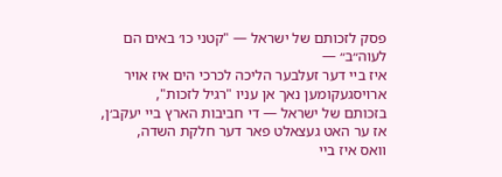פסק לזכותם של ישראל — "קטני כו׳ באים הם לעוה״ב״ —
איז ביי דער זעלבער הליכה לכרכי הים איז אויר ארויסגעקומען נאך אן עניו "רגיל לזכות",
בזכותם של ישראל — די חביבות הארץ ביי יעקב׳ן,
אז ער האט געצאלט פאר דער חלקת השדה,
וואס איז בײ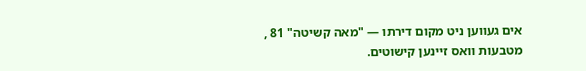אים געװען ניט מקום דירתו — "מאה קשיטה" 81 ,
מטבעות וואס זיינען קישוטים.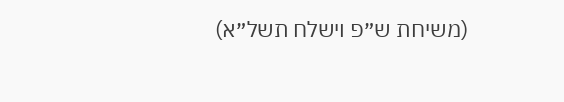(משיחת ש״פ וישלח תשל״א)